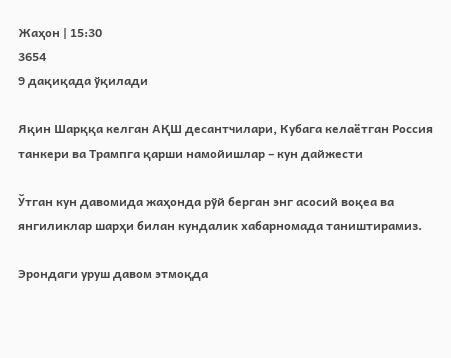Жаҳон | 15:30
3654
9 дақиқада ўқилади

Яқин Шарққа келган АҚШ десантчилари, Кубага келаётган Россия танкери ва Трампга қарши намойишлар – кун дайжести

Ўтган кун давомида жаҳонда рўй берган энг асосий воқеа ва янгиликлар шарҳи билан кундалик хабарномада таништирамиз.

Эрондаги уруш давом этмоқда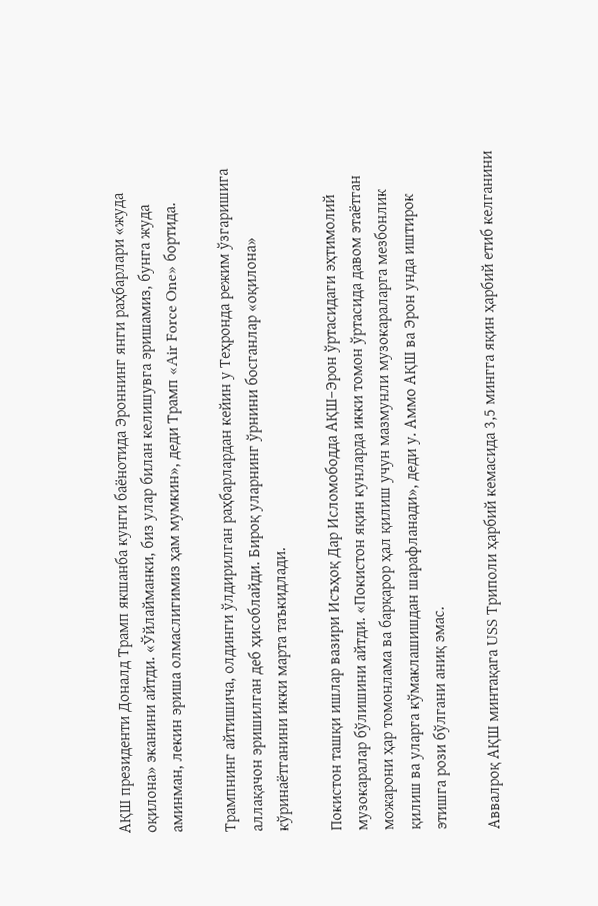АҚШ президенти Доналд Трамп якшанба кунги баёнотида Эроннинг янги раҳбарлари «жуда оқилона» эканини айтди. «Ўйлайманки, биз улар билан келишувга эришамиз, бунга жуда аминман, лекин эриша олмаслигимиз ҳам мумкин», деди Трамп «Air Force One» бортида.

Трампнинг айтишича, олдинги ўлдирилган раҳбарлардан кейин у Теҳронда режим ўзгаришига аллақачон эришилган деб ҳисоблайди. Бироқ уларнинг ўрнини босганлар «оқилона» кўринаётганини икки марта таъкидлади.

Покистон ташқи ишлар вазири Исъҳоқ Дар Исломободда АҚШ–Эрон ўртасидаги эҳтимолий музокаралар бўлишини айтди. «Покистон яқин кунларда икки томон ўртасида давом этаётган можарони ҳар томонлама ва барқарор ҳал қилиш учун мазмунли музокараларга мезбонлик қилиш ва уларга кўмаклашишдан шарафланади», деди у. Аммо АҚШ ва Эрон унда иштирок этишга рози бўлгани аниқ эмас.

Аввалроқ АҚШ минтақага USS Триполи ҳарбий кемасида 3,5 мингга яқин ҳарбий етиб келганини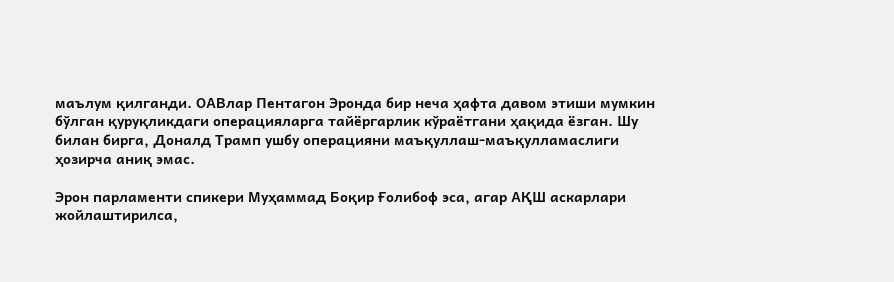маълум қилганди. ОАВлар Пентагон Эронда бир неча ҳафта давом этиши мумкин бўлган қуруқликдаги операцияларга тайёргарлик кўраётгани ҳақида ёзган. Шу билан бирга, Доналд Трамп ушбу операцияни маъқуллаш-маъқулламаслиги ҳозирча аниқ эмас.

Эрон парламенти спикери Муҳаммад Боқир Ғолибоф эса, агар АҚШ аскарлари жойлаштирилса,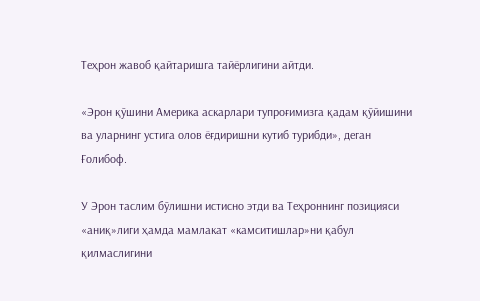Теҳрон жавоб қайтаришга тайёрлигини айтди.

«Эрон қўшини Америка аскарлари тупроғимизга қадам қўйишини ва уларнинг устига олов ёғдиришни кутиб турибди», деган Ғолибоф.

У Эрон таслим бўлишни истисно этди ва Теҳроннинг позицияси «аниқ»лиги ҳамда мамлакат «камситишлар»ни қабул қилмаслигини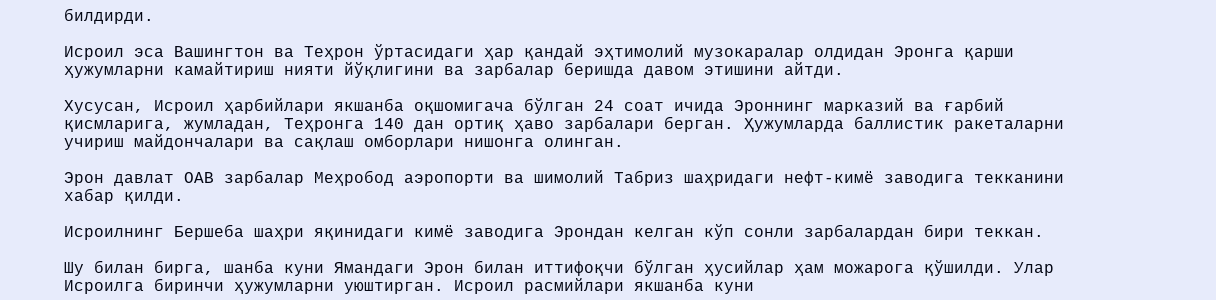билдирди.

Исроил эса Вашингтон ва Теҳрон ўртасидаги ҳар қандай эҳтимолий музокаралар олдидан Эронга қарши ҳужумларни камайтириш нияти йўқлигини ва зарбалар беришда давом этишини айтди.

Хусусан, Исроил ҳарбийлари якшанба оқшомигача бўлган 24 соат ичида Эроннинг марказий ва ғарбий қисмларига, жумладан, Теҳронга 140 дан ортиқ ҳаво зарбалари берган. Ҳужумларда баллистик ракеталарни учириш майдончалари ва сақлаш омборлари нишонга олинган.

Эрон давлат ОАВ зарбалар Меҳробод аэропорти ва шимолий Табриз шаҳридаги нефт-кимё заводига текканини хабар қилди.

Исроилнинг Бершеба шаҳри яқинидаги кимё заводига Эрондан келган кўп сонли зарбалардан бири теккан.

Шу билан бирга, шанба куни Ямандаги Эрон билан иттифоқчи бўлган ҳусийлар ҳам можарога қўшилди. Улар Исроилга биринчи ҳужумларни уюштирган. Исроил расмийлари якшанба куни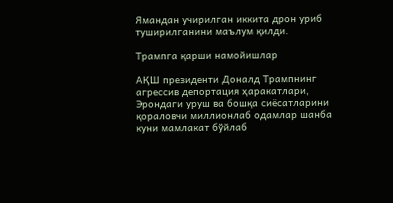Ямандан учирилган иккита дрон уриб туширилганини маълум қилди.

Трампга қарши намойишлар

АҚШ президенти Доналд Трампнинг агрессив депортация ҳаракатлари, Эрондаги уруш ва бошқа сиёсатларини қораловчи миллионлаб одамлар шанба куни мамлакат бўйлаб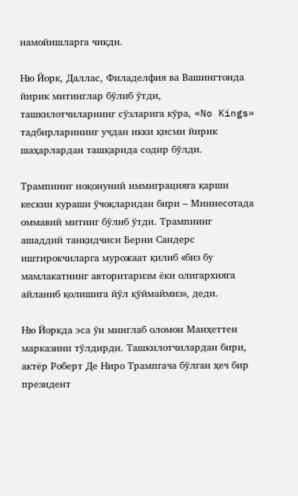намойишларга чиқди.

Ню Йорк, Даллас, Филаделфия ва Вашингтонда йирик митинглар бўлиб ўтди, ташкилотчиларнинг сўзларига кўра, «No Kings» тадбирларининг учдан икки қисми йирик шаҳарлардан ташқарида содир бўлди.

Трампнинг ноқонуний иммиграцияга қарши кескин кураши ўчоқларидан бири – Миннесотада оммавий митинг бўлиб ўтди. Трампнинг ашаддий танқидчиси Берни Сандерс иштирокчиларга мурожаат қилиб «биз бу мамлакатнинг авторитаризм ёки олигархияга айланиб қолишига йўл қўймаймиз», деди.

Ню Йоркда эса ўн минглаб оломон Манҳеттен марказини тўлдирди. Ташкилотчилардан бири, актёр Роберт Де Ниро Трампгача бўлган ҳеч бир президент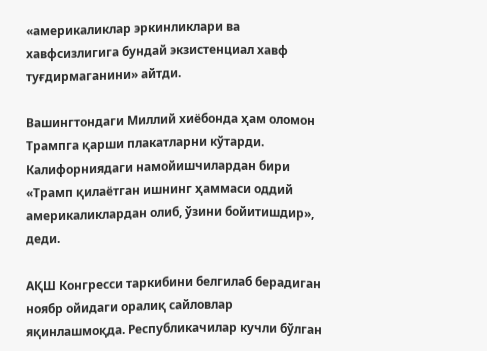«америкаликлар эркинликлари ва хавфсизлигига бундай экзистенциал хавф туғдирмаганини» айтди.

Вашингтондаги Миллий хиёбонда ҳам оломон Трампга қарши плакатларни кўтарди. Калифорниядаги намойишчилардан бири «Трамп қилаётган ишнинг ҳаммаси оддий америкаликлардан олиб, ўзини бойитишдир», деди.

АҚШ Конгресси таркибини белгилаб берадиган ноябр ойидаги оралиқ сайловлар яқинлашмоқда. Республикачилар кучли бўлган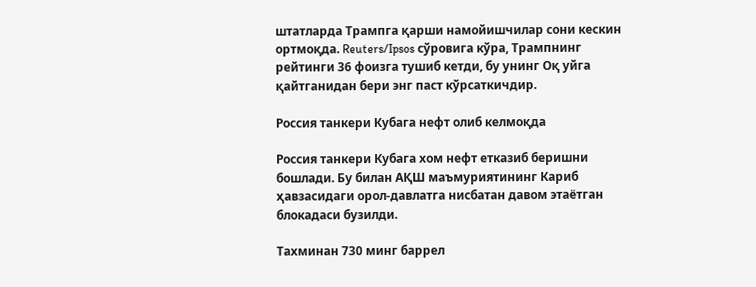штатларда Трампга қарши намойишчилар сони кескин ортмоқда. Reuters/Ipsos сўровига кўра, Трампнинг рейтинги 36 фоизга тушиб кетди, бу унинг Оқ уйга қайтганидан бери энг паст кўрсаткичдир.

Россия танкери Кубага нефт олиб келмоқда

Россия танкери Кубага хом нефт етказиб беришни бошлади. Бу билан АҚШ маъмуриятининг Кариб ҳавзасидаги орол-давлатга нисбатан давом этаётган блокадаси бузилди.

Тахминан 730 минг баррел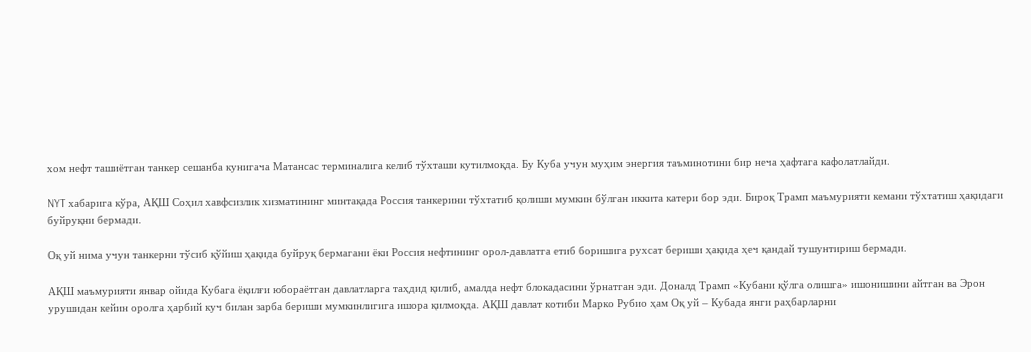хом нефт ташиётган танкер сешанба кунигача Матансас терминалига келиб тўхташи кутилмоқда. Бу Куба учун муҳим энергия таъминотини бир неча ҳафтага кафолатлайди.

NYT хабарига кўра, АҚШ Соҳил хавфсизлик хизматининг минтақада Россия танкерини тўхтатиб қолиши мумкин бўлган иккита катери бор эди. Бироқ Трамп маъмурияти кемани тўхтатиш ҳақидаги буйруқни бермади.

Оқ уй нима учун танкерни тўсиб қўйиш ҳақида буйруқ бермагани ёки Россия нефтининг орол-давлатга етиб боришига рухсат бериши ҳақида ҳеч қандай тушунтириш бермади.

АҚШ маъмурияти январ ойида Кубага ёқилғи юбораётган давлатларга таҳдид қилиб, амалда нефт блокадасини ўрнатган эди. Доналд Трамп «Кубани қўлга олишга» ишонишини айтган ва Эрон урушидан кейин оролга ҳарбий куч билан зарба бериши мумкинлигига ишора қилмоқда. АҚШ давлат котиби Марко Рубио ҳам Оқ уй – Кубада янги раҳбарларни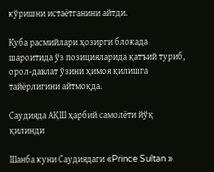кўришни истаётганини айтди.

Куба расмийлари ҳозирги блокада шароитида ўз позицияларида қатъий туриб, орол-давлат ўзини ҳимоя қилишга тайёрлигини айтмоқда.

Саудияда АҚШ ҳарбий самолёти йўқ қилинди

Шанба куни Саудиядаги «Prince Sultan »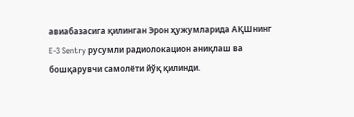авиабазасига қилинган Эрон ҳужумларида АҚШнинг E-3 Sentry русумли радиолокацион аниқлаш ва бошқарувчи самолёти йўқ қилинди.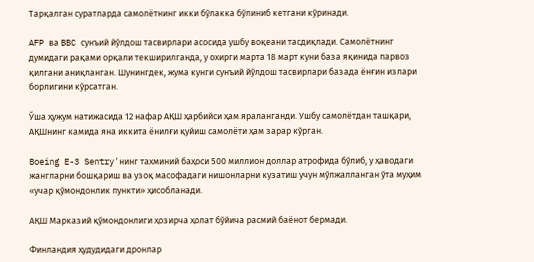Тарқалган суратларда самолётнинг икки бўлакка бўлиниб кетгани кўринади.

AFP ва BBC сунъий йўлдош тасвирлари асосида ушбу воқеани тасдиқлади. Самолётнинг думидаги рақами орқали текширилганда, у охирги марта 18 март куни база яқинида парвоз қилгани аниқланган. Шунингдек, жума кунги сунъий йўлдош тасвирлари базада ёнғин излари борлигини кўрсатган.

Ўша ҳужум натижасида 12 нафар АҚШ ҳарбийси ҳам яраланганди. Ушбу самолётдан ташқари, АҚШнинг камида яна иккита ёнилғи қуйиш самолёти ҳам зарар кўрган.

Boeing E-3 Sentry'нинг тахминий баҳоси 500 миллион доллар атрофида бўлиб, у ҳаводаги жангларни бошқариш ва узоқ масофадаги нишонларни кузатиш учун мўлжалланган ўта муҳим «учар қўмондонлик пункти» ҳисобланади.

АҚШ Марказий қўмондонлиги ҳозирча ҳолат бўйича расмий баёнот бермади.

Финландия ҳудудидаги дронлар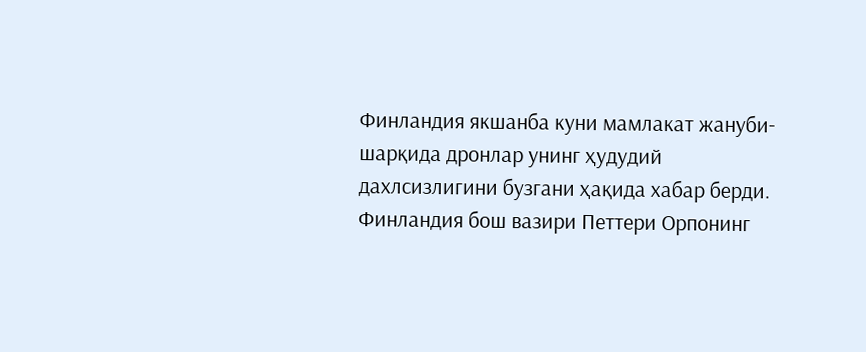Финландия якшанба куни мамлакат жануби-шарқида дронлар унинг ҳудудий дахлсизлигини бузгани ҳақида хабар берди. Финландия бош вазири Петтери Орпонинг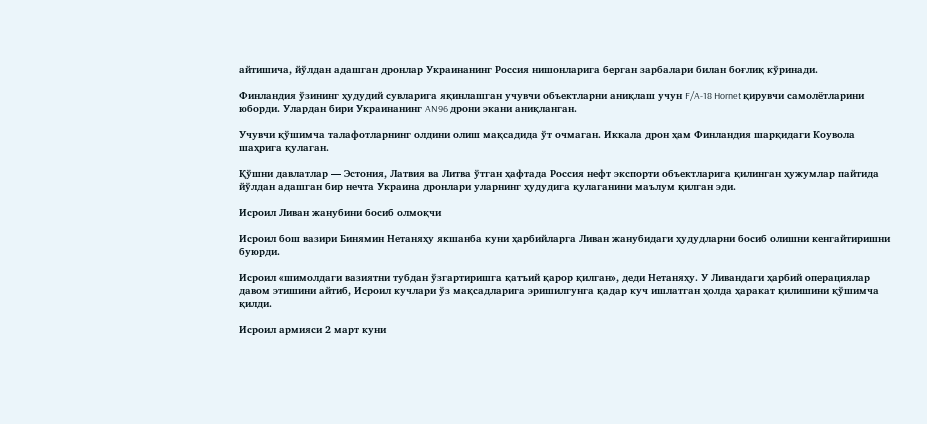айтишича, йўлдан адашган дронлар Украинанинг Россия нишонларига берган зарбалари билан боғлиқ кўринади.

Финландия ўзининг ҳудудий сувларига яқинлашган учувчи объектларни аниқлаш учун F/A-18 Hornet қирувчи самолётларини юборди. Улардан бири Украинанинг AN96 дрони экани аниқланган.

Учувчи қўшимча талафотларнинг олдини олиш мақсадида ўт очмаган. Иккала дрон ҳам Финландия шарқидаги Коувола шаҳрига қулаган.

Қўшни давлатлар — Эстония, Латвия ва Литва ўтган ҳафтада Россия нефт экспорти объектларига қилинган ҳужумлар пайтида йўлдан адашган бир нечта Украина дронлари уларнинг ҳудудига қулаганини маълум қилган эди.

Исроил Ливан жанубини босиб олмоқчи

Исроил бош вазири Бинямин Нетаняҳу якшанба куни ҳарбийларга Ливан жанубидаги ҳудудларни босиб олишни кенгайтиришни буюрди.

Исроил «шимолдаги вазиятни тубдан ўзгартиришга қатъий қарор қилган», деди Нетаняҳу. У Ливандаги ҳарбий операциялар давом этишини айтиб, Исроил кучлари ўз мақсадларига эришилгунга қадар куч ишлатган ҳолда ҳаракат қилишини қўшимча қилди.

Исроил армияси 2 март куни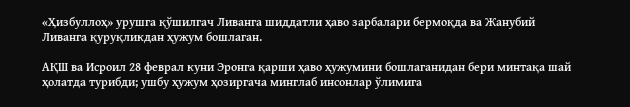«Ҳизбуллоҳ» урушга қўшилгач Ливанга шиддатли ҳаво зарбалари бермоқда ва Жанубий Ливанга қуруқликдан ҳужум бошлаган.

АҚШ ва Исроил 28 феврал куни Эронга қарши ҳаво ҳужумини бошлаганидан бери минтақа шай ҳолатда турибди; ушбу ҳужум ҳозиргача минглаб инсонлар ўлимига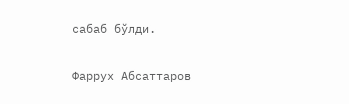сабаб бўлди.

Фаррух Абсаттаров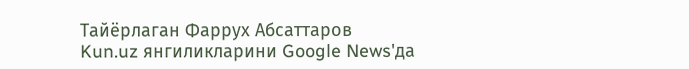Тайёрлаган Фаррух Абсаттаров
Kun.uz янгиликларини Google News'да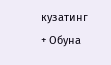кузатинг
+ Обуна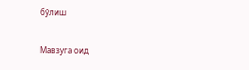бўлиш

Мавзуга оид